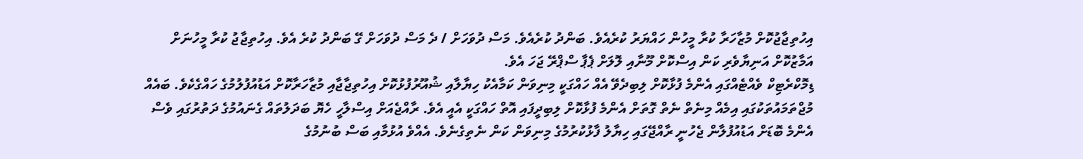އިހުތިޖާޖުކޮށް މުޒާހަރާ ކުރާ މީހުން ހައްޔަރު ކުރެއެވެ. ބަންދު ކުރެއެވެ. މަސް ދުވަހަށް / ދެ މަސް ދުވަހަށް ގޭ ބަންދު ކުރެ އެވެ. އިހުތިޖާޖު ކުރާ މީހުނަށް އަމާޒުކޮށް އަނިޔާވެރި ކަން އިސްކޮށް މޫނާއި ލޮލަށް ޕެޕާ ސްޕްރޭ ޖަހަ އެވެ.
ޑިމޮކްރެޓިކް ވެއްޓެއްގައި އެންމެ ފުޅާކޮށް ލިބިދެވޭ އެއް ހައްގަކީ މިނިވަން ކަމާއެކު ހިޔާލާއި ޝުއޫރުފުޅުކޮށް އިހުތިޖާޖާއި މުޒާހަރާކޮށް އަޑުއުފުލުމުގެ ހައްގެކެވެ. ބައެއް މުޖްތަމައުތަކުގައި އިމެއް މިނެތް ނެތް ގޮތަށް އެންމެ ފުޅާކޮށް ލިބިދީފައި އޮތް ހައްގަކީ އެއީ އެވެ. ރާއްޖެއަށް އިސްލާހީ ހެޔޮ ބަދަލުތައް ގެނައުމުގެ ދަތުރުގައި ވެސް އެންމެ ބޮޑަށް އަޑުއުފުލާން ޖެހުނީ ރާއްޖޭގައި ހިޔާލު ފާޅުކުރުމުގެ މިނިވަން ކަން ނެތިގެނެވެ. އެއްވެ އުޅުމާއި ބަސް ބުނުމުގެ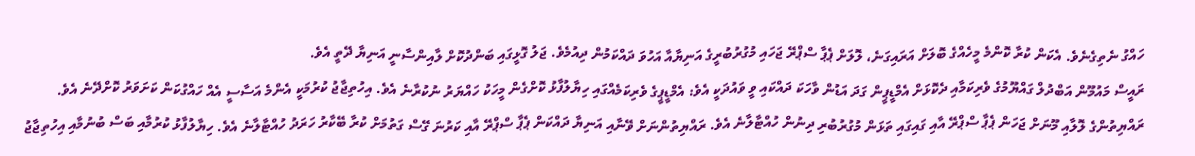ހައްގު ނެތިގެނެވެ. އެކަން ކުރާ ކޮންމެ މީހެއްގެ ބޮލަށް އަރައިގަނެ، ލޮލަށް ޕެޕާ ސްޕްރޭ ޖަހައި މުގުރުބުރީގެ އަނިޔާއާ އަހުވަ ދައްކަމުން ދިއުމެވެ. ޖަލު ގޮޅީގައި ބަންދުކޮށް ލާއިންސާނީ އަނިޔާ ދޭތީ އެވެ.
ރައީސް މައުމޫން އަބްދުލް ގައްޔޫމުގެ ވެރިކަމާއި ދެކޮޅަށް އެމްޑީޕީން ގަދަ އަޑުން ވާހަކަ ދައްކައި ވީ ވައުދަކީ އެވެ: އެމްޑީޕީގެ ވެރިކަމެއްގައި ހިޔާލުފާޅު ކޮށްގެން މީހަކު ހައްޔަރު ނުކުރާނެ އެވެ. އިހުތިޖާޖު ކުރުމަކީ އެންމެ އަސާސީ އެއް ހައްގުކަން ކަށަވަރު ކޮށްދޭނެ އެވެ. ރައްޔިތުންގެ ލޮލާއި މޫނަށް ޖަހަން ޕެޕާ ސްޕްރޭ އާއި ގައިގައި ތަޅަން މުގުރުބުރި ދިނުން ހުއްޓާލާނެ އެވެ. ރައްޔިތުންނަށް ވޭނާއި އަނިޔާ ދައްކަން ޕެޕާ ސްޕްރޭ އާއި ކަރުނަ ގޭސް ގަތުމަށް ކުރާ ބޭކާރު ހަރަދު ހުއްޓާލާނެ އެވެ. ހިޔާލުފާޅު ކުރުމާއި ބަސް ބުނުމާއި އިހުތިޖާޖު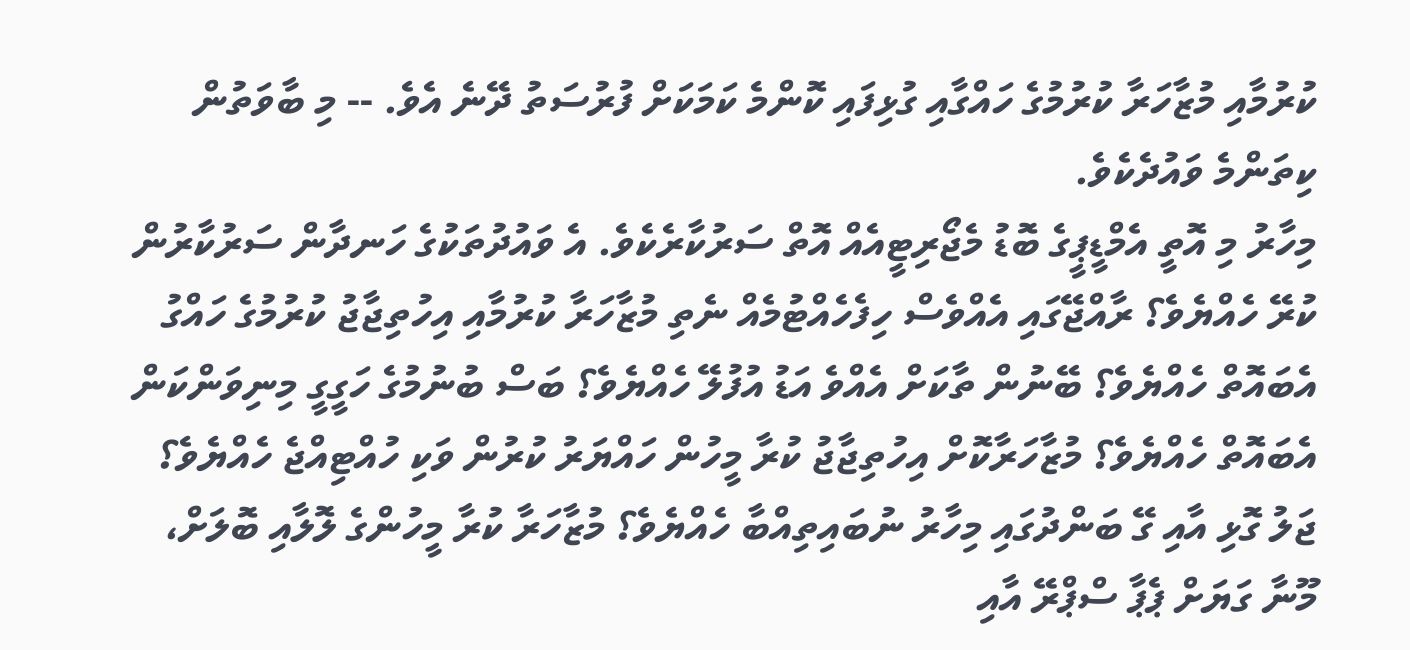ކުރުމާއި މުޒާހަރާ ކުރުމުގެ ހައްގާއި ގުޅިފައި ކޮންމެ ކަމަކަށް ފުރުސަތު ދޭނެ އެވެ. -- މި ބާވަތުން ކިތަންމެ ވައުދެކެވެ.
މިހާރު މި އޮތީ އެމްޑީޕީގެ ބޮޑު މެޖޯރިޓީއެއް އޮތް ސަރުކާރެކެވެ. އެ ވައުދުތަކުގެ ހަނދާން ސަރުކާރުން ކުރޭ ހެއްޔެވެ؟ ރާއްޖޭގައި އެއްވެސް ހިފެހެއްޓުމެއް ނެތި މުޒާހަރާ ކުރުމާއި އިހުތިޖާޖު ކުރުމުގެ ހައްގު އެބައޮތް ހެއްޔެވެ؟ ބޭނުން ތާކަށް އެއްވެ އަޑު އުފުލޭ ހެއްޔެވެ؟ ބަސް ބުނުމުގެ ހަގީގީ މިނިވަންކަން އެބައޮތް ހެއްޔެވެ؟ މުޒާހަރާކޮށް އިހުތިޖާޖު ކުރާ މީހުން ހައްޔަރު ކުރުން ވަކި ހުއްޓިއްޖެ ހެއްޔެވެ؟ ޖަލު ގޮޅި އާއި ގޭ ބަންދުގައި މިހާރު ނުބައިތިއްބާ ހެއްޔެވެ؟ މުޒާހަރާ ކުރާ މީހުންގެ ލޮލާއި ބޮލަށް، މޫނާ ގަޔަށް ޕެޕާ ސްޕްރޭ އާއި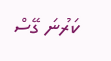ކަރުނަ ގޭސް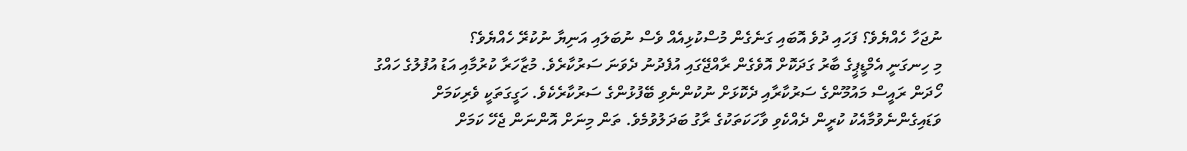ނުޖަހާ ހެއްޔެވެ؟ ފަހައި ދުވެ އޮބައި ގަނެގެން މުސްކުޅިއެއް ވެސް ނުބަލައި އަނިޔާ ނުކުރޭ ހެއްޔެވެ؟
މި ހިނގަނީ އެމްޑީޕީގެ ބާރު ގަދަކޮށް އޮވެގެން ރާއްޖޭގައި އުފެދުނު ދެވަނަ ސަރުކާރެވެ. މުޒާހަރާ ކުރުމާއި އަޑު އުފުލުގެ ހައްގު ހޯދަން ރައީސް މައުމޫންގެ ސަރުކާރާއި ދެކޮޅަށް ނުކުންނެވި ބޭފުޅުންގެ ސަރުކާރެކެވެ. ހަގީގަތަކީ ވެރިކަމަށް ވަޑައިގެންނެވުމާއެކު ކުރީން ދެއްކެވި ވާހަކަތަކުގެ ރާގު ބަދަލުވުމެވެ. ތަން މިނަށް އޮންނަން ޖެހޭ ކަމަށް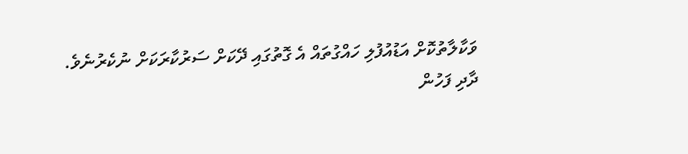ވަކާލާތުކޮށް އަޑުއުފުލި ހައްގުތައް އެ ގޮތުގައި ދޭކަށް ސަރުކާރަކަށް ނުކެރުނެވެ.
ދާދި ފަހުން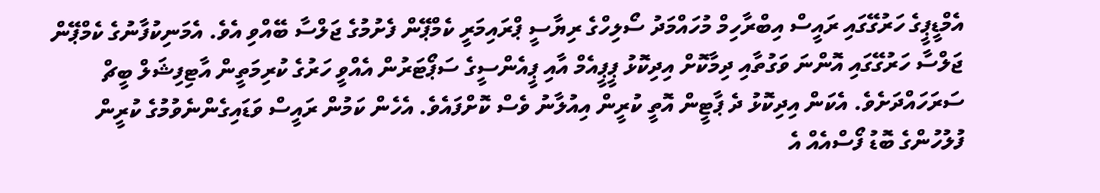އެމްޑީޕީގެ ހަރުގޭގައި ރައީސް އިބްރާހިމް މުހައްމަދު ސޯލިހްގެ ރިޔާސީ ޕްރައިމަރީ ކެމްޕޭން ފެށުމުގެ ޖަލްސާ ބޭއްވި އެވެ. އެމަނިކުފާނުގެ ކެމްޕޭން ޖަލްސާ ހަރުގޭގައި އޮންނަ ވަގުތާއި ދިމާކޮށް އިދިކޮޅު ޕީޕީއެމް އާއި ޕީއެންސީގެ ސަޕޯޓަރުން އެއްވީ ހަރުގެ ކުރިމަތީން އާޓިފިޝަލް ބީޗް ސަރަހައްދަށެވެ. އެކަން އިދިކޮޅު ދެ ޕާޓީން އޮތީ ކުރީން އިއުލާނު ވެސް ކޮށްފައެވެ. އެހެން ކަމުން ރައީސް ވަޑައިގެންނެވުމުގެ ކުރީން ފުލުހުންގެ ބޮޑު ފޯސްއެއް އެ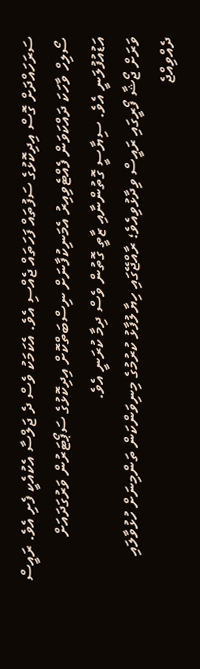ސަރަހައްދަށް ގޮސް އިދިކޮޅުގެ ސަފުތައް ފަހަތައް ޖެއްސި އެވެ. އެކަމަކު ވެސް ދެ ޖަލްސާ އެކުއެކީ ފެށި އެވެ. ރައީސް ސޯލިހް ވާހަކަ ދައްކަވަން ފެއްޓެވިއިރު އެމަނިކުފާނަށް ނިސްބަތްކޮށް އިދިކޮޅުގެ ސަޕޯޓަރުން ވަރުގަދައަށް އަޑުއުފުލަނީ އެވެ. ސިޔާސީ ގޮތުންނާއި ޒާތީ ގޮތުން ވެސް ދިމާ ކުރަނީ އެވެ.
ވަރަށް ޖޯޝާ ފޯރީގައި ރައީސް ވިދާޅުވިއެވެ؛ ރާއްޖޭގައި ހިޔާލުފާޅު ކުރުމުގެ މިނިވަންކަން ތަންމިނަށް ހުޅުވާލައި ދެއްވިއްޖެ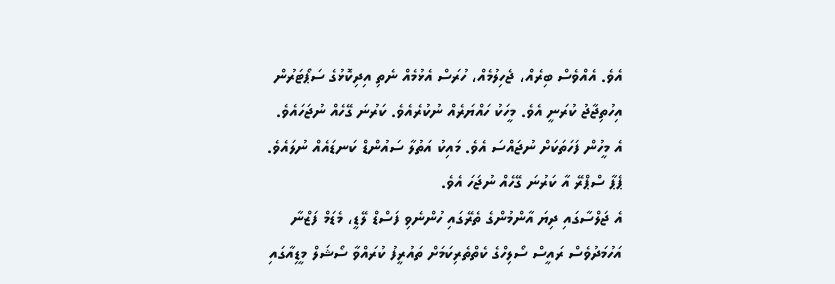އެވެ. އެއްވެސް ބިރެއް، ޖެހިލުމެއް، ހުރަސް އެޅުމެއް ނެތި އިދިކޮޅުގެ ސަޕޯޓަރުން އިހުތިޖާޖު ކުރަނީ އެވެ. މީހަކު ހައްޔަރެއް ނުކުރެއެވެ. ކަރުނަ ގޭހެއް ނުޖަހައެވެ. އެ މީހުން ފަހަތަކަށް ނުޖައްސަ އެވެ. މައިކު އަތުލާ ސައުންޑް ކަނޑައެއް ނުލައެވެ. ޕެޕާ ސްޕްރޭ އާ ކަރުނަ ގޭހެއް ނުޖަހަ އެވެ.
އެ ޖަލްސާގައި ދިޔަ އާންމުންގެ ތެރޭގައި ހުންނެވި ފަސްޑް ލޭޑީ، މެޑަމް ފަޒްނާ އަހުމަދުވެސް ރައީސް ސޯލިހްގެ ކެތްތެރިކަމަށް ތައުރީފު ކުރައްވާ ސޯޝަލް މީޑިއާގައި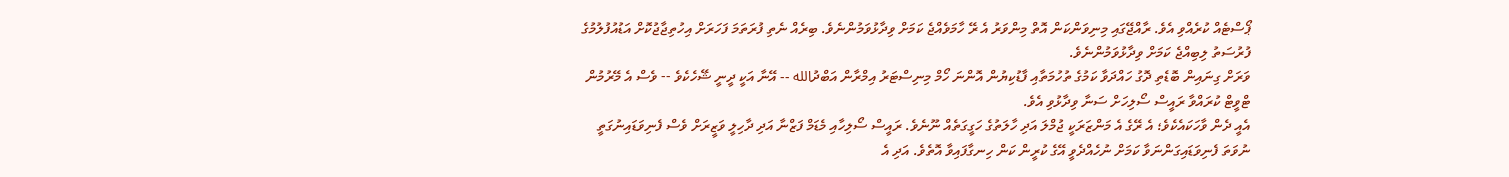ޕޯސްޓެއް ކުރެއްވި އެވެ. ރާއްޖޭގައި މިނިވަންކަން އޮތް މިންވަރު އެ ރޭ ހާމަވެއްޖެ ކަމަށް ވިދާޅުވަމުންނެވެ. ބިރެއް ނެތި ފުރަތަމަ ފަހަރަށް އިހުތިޖާޖުކޮށް އަޑުއުފުލުމުގެ ފުރުސަތު ލިބިއްޖެ ކަމަށް ވިދާޅުވަމުންނެވެ.
ވަރަށް ގިނައިން ބޮޑެތި ދޮގު ހައްދަވާ ކަމުގެ ތުހުމަތާއި ފާޑުކިޔުން އޮންނަ ހޯމް މިނިސްޓަރު އިމްރާން އަބްދުالله -- އޭނާ އަކީ ދީނީ ޝޭހެކެވެ -- ވެސް އެ މޭރުމުން ޓްވީޓް ކުރައްވާ ރައީސް ސޯލިހަށް ސަނާ ވިދާޅުވި އެވެ.
އެއީ ދެން ވާހަކައެކެވެ؛ އެ ރޭގެ އެ މަންޒަރަކީ ޖުމްލަ އަދި ހާލަތުގެ ހަގީގަތެއް ނޫނެވެ. ރައީސް ސޯލިހާއި މެޑަމް ފަޒްނާ އަދި ދާހިލީ ވަޒީރަށް ވެސް ފެނިވަޑައިނުގަތީ ނުވަތަ ފެނިވަޑައިގަންނަވާ ކަމަށް ނުހެއްދެވީ އޭގެ ކުރީން ކަން ހިނގާފައިވާ އޮތެވެ. އަދި އެ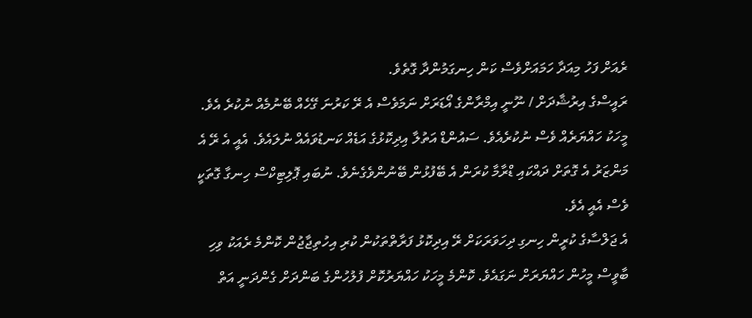ރެއަށް ފަހު މިއަދާ ހަމައަށްވެސް ކަން ހިނގަމުންދާ ގޮތެވެ.
ރައީސްގެ އިރުޝާދަށް / ނޫނީ އިމްރާންގެ އޯޑަރަށް ނަމަވެސް އެ ރޭ ކަރުނަ ގޭހެއް ބޭނުމެއް ނުކުރެ އެވެ. މީހަކު ހައްޔަރެއް ވެސް ނުކުރެއެވެ. ސައުންޑް އަތުލާ އިދިކޮޅުގެ އަޑެއް ކަނޑުވައެއް ނުލައެވެ. އެއީ އެ ރޭ އެ މަންޒަރު އެ ގޮތަށް ދައްކައި ޑްރާމާ ކުރަން އެ ބޭފުޅުން ބޭނުންވެގެނެވެ. ނުބައި ޕޮލިޓިކްސް ހިނގާ ގޮތަކީ ވެސް އެއީ އެވެ.
އެ ޖަލްސާގެ ކުރީން ހިނގި ދިހަވަރަކަށް ރޭ އިދިކޮޅު ފަރާތްތަކުން ކުރި އިހުތިޖާޖުން ކޮންމެ ރެއަކު ވިހި ބާވީސް މީހުން ހައްޔަރަށް ނަގައެވެ. ކޮންމެ މީހަކު ހައްޔަރުކޮށް ފުލުހުންގެ ބަންދަށް ގެންދަނީ އަތް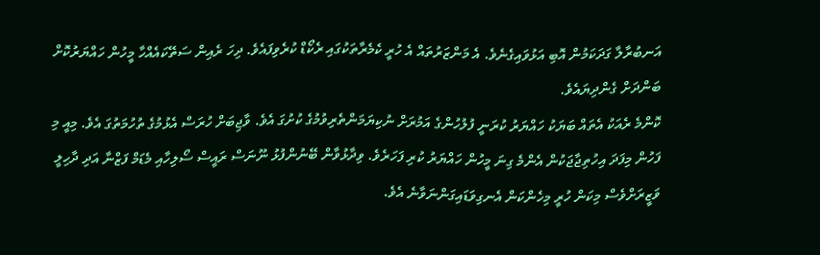އަނބުރާލާ ގަދަކަމުން އޮބި އަޅުވައިގެނެވެ. އެ މަންޒަރުތައް އެ ހުރީ ކެމެރާތަކުގައި ރެކޯޑް ކުރެވިފައެވެ. ދިހަ ރެއިން ސަތޭކައެއްހާ މީހުން ހައްޔަރުކޮށް ބަންދަށް ގެންދިޔައެވެ.
ކޮންމެ ރެއަކު އެތައް ބަޔަކު ހައްޔަރު ކުރަނީ ފުލުހުންގެ އަމުރަށް ނުކިޔަމަންތެރިވުމުގެ ކުށުގަ އެވެ. ވާޖިބަށް ހުރަސް އެޅުމުގެ ތުހުމަތުގަ އެވެ. މިއީ މި ފަހުން މިފަދަ އިހުތިޖާޖަކުން އެންމެ ގިނަ މީހުން ހައްޔަރު ކުރި ފަހަރެވެ. ވިދާޅުވާން ބޭނުންފުޅު ނޫނަސް ރައީސް ސޯލިހާއި މެޑަމް ފަޒްނާ އަދި ދާހިލީ ވަޒީރަށްވެސް މިކަން ހުރީ މިހެންކަން އެނގިވަޑައިގަންނަވާނެ އެވެ.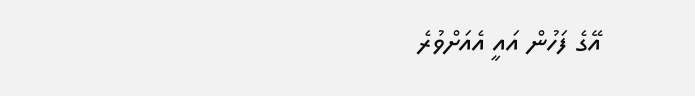އޭގެ ފަހުން އައީ އެއަށްވުރެ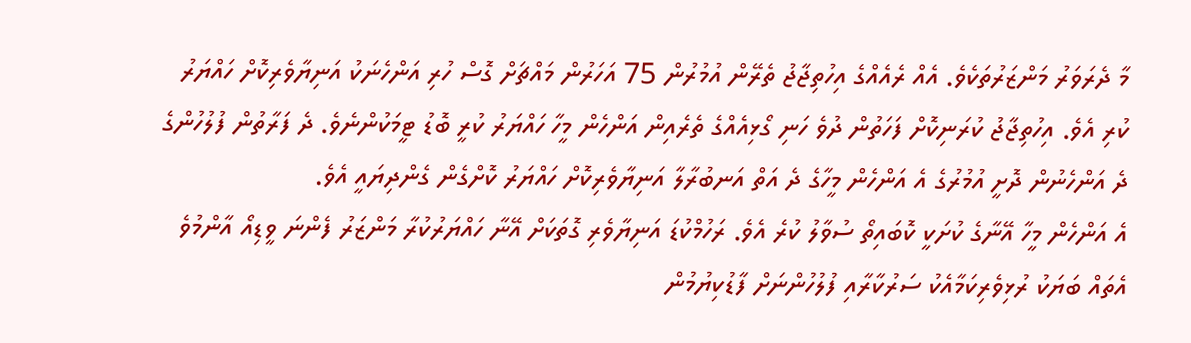މާ ދެރަވަރު މަންޒަރުތަކެވެ. އެއް ރެއެއްގެ އިހުތިޖާޖު ތެރޭން އުމުރުން 75 އަހަރުން މައްޗަށް ގޮސް ހުރި އަންހެނަކު އަނިޔާވެރިކޮށް ހައްޔަރު ކުރި އެވެ. އިހުތިޖާޖު ކުރަނިކޮށް ފަހަތުން ދުވެ ހަނި ގޯޅިއެއްގެ ތެރެއިން އަންހެން މީހާ ހައްޔަރު ކުރީ ބޮޑު ޓީމަކުންނެވެ. ދެ ފަރާތުން ފުލުހުންގެ ދެ އަންހެނުން ދޮށީ އުމުރުގެ އެ އަންހެން މީހާގެ ދެ އަތް އަނބުރާލާ އަނިޔާވެރިކޮށް ހައްޔަރު ކޮށްގެން ގެންދިޔައީ އެވެ.
އެ އަންހެން މީހާ އޭނާގެ ކުށަކީ ކޮބައިތޯ ސުވާލު ކުރެ އެވެ. ރަހުމްކުޑަ އަނިޔާވެރި ގޮތަކަށް އޭނާ ހައްޔަރުކުރާ މަންޒަރު ފެންނަ ވީޑިއޯ އާންމުވެ އެތައް ބަޔަކު ރުޅިވެރިކަމާއެކު ސަރުކާރާއި ފުލުހުންނަށް ފާޑުކިޔުމުން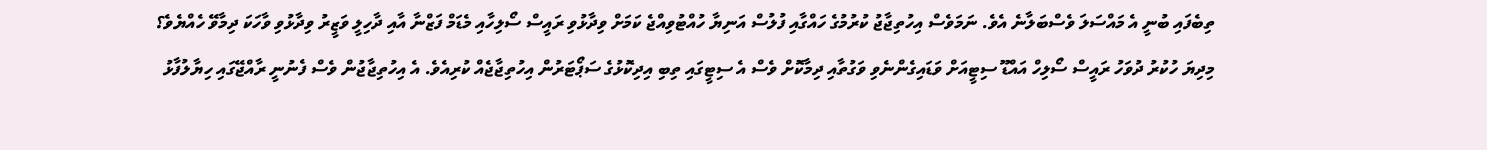ތިބެފައި ބުނީ އެ މައްސަލަ ވެސްބަލާނެ އެވެ. ނަމަވެސް އިހުތިޖާޖު ކުރުމުގެ ހައްގާއި ފުލުސް އަނިޔާ ހުއްޓުވިއްޖެ ކަމަށް ވިދާޅުވި ރައީސް ސޯލިހާއި މެޑަމް ފަޒްނާ އާއި ދާހިލީ ވަޒީރު ވިދާޅުވި ވާހަކަ ދިމާވޭ ހެއްޔެވެ؟
މިދިޔަ ހުކުރު ދުވަހު ރައީސް ސޯލިހް އައްޑޫ ސިޓީއަށް ވަޑައިގެންނެވި ވަގުތާއި ދިމާކޮށް ވެސް އެ ސިޓީގައި ތިބި އިދިކޮޅުގެ ސަޕޯޓަރުން އިހުތިޖާޖެއް ކުރިއެވެ. އެ އިހުތިޖާޖުން ވެސް ފެނުނީ ރާއްޖޭގައި ހިޔާލުފާޅު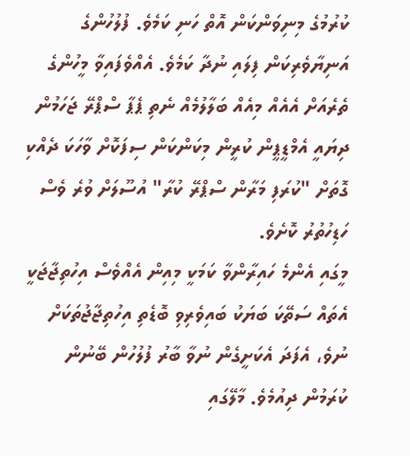ކުރުމުގެ މިނިވަންކަން އޮތް ހަނި ކަމެވެ. ފުލުހުންގެ އަނިޔާވެރިކަން ފިލައި ނުދާ ކަމެވެ. އެއްވެފައިވާ މީހުންގެ ތެރެއަށް އެއެއް މިއެއް ބަލާލުމެއް ނެތި ޕެޕާ ސްޕްރޭ ޖަހަމުން ދިޔައީ އެމްޑީޕީން ކުރީން މިކަންކަން ސިފަކޮށް ވާހަކަ ދެއްކި ގޮތަށް "ކުރަފި މަރާން ސްޕްރޭ ކުރާ" އުސޫލަށް ވުރެ ވެސް ހަޑިހުތުރު ކޮށެވެ.
މީގައި އެންމެ ހައިރާންވާ ކަމަކީ މިއިން އެއްވެސް އިހުތިޖާޖަކީ އެތައް ސަތޭކަ ބަޔަކު ބައިވެރިވި ބޮޑެތި އިހުތިޖާޖުތަކަށް ނުވެ، އެފަދަ އެކަށީގެން ނުވާ ބާރު ފުލުހުން ބޭނުން ކުރަމުން ދިއުމެވެ. މާލޭގައި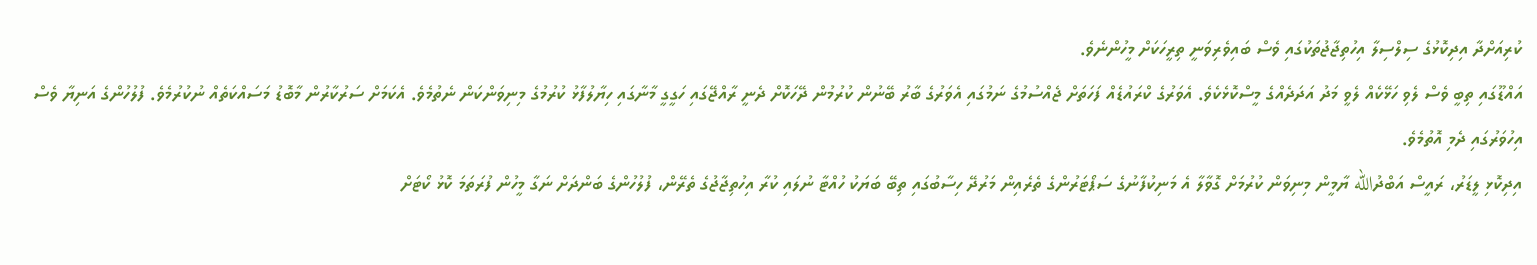ކުރިއަށްދާ އިދިކޮޅުގެ ސިލްސިލާ އިހުތިޖާޖުތަކުގައި ވެސް ބައިވެރިވަނީ ތިރީހަކަށް މީހުންނެވެ.
އައްޑޫގައި ތިބީ ވެސް ލެވި ހަޅޭކެއް ލެވީ މަދު އަދަދެއްގެ މީސްކޮޅެކެވެ. އެވަރުގެ ކްރައުޑެއް ފަހަތަށް ޖެއްސުމުގެ ނަމުގައި އެވަރުގެ ބާރު ބޭނުން ކުރުމުން ދޭހަކޮށް ދެނީ ރާއްޖޭގައި ހަގީގީ މާނާގައި ހިޔާލުފާޅު ކުރުމުގެ މިނިވަންކަން ނެތުމެވެ. އެކަމަށް ސަރުކާރުން މާބޮޑު މަސައްކަތެއް ނުކުރުމެވެ. ފުލުހުންގެ އަނިޔާ ވެސް އިހުވަރުގައި ދެމި އޮތުމެވެ.
އިދިކޮޅި ލީޑަރު، ރައީސް އަބްދުالله ޔާމީން މިނިވަން ކުރުމަށް ގޮވާލާ އެ މަނިކުފާނުގެ ސަޕޯޓަރުންގެ ތެރެއިން މަރުދޭ ހިސާބުގައި ތިބޭ ބަޔަކު ހުއްޓާ ނުލައި ކުރާ އިހުތިޖާޖުގެ ތެރޭން، ފުލުހުންގެ ބަންދަށް ނަގާ މީހުން ފުރަތަމަ ކޮޅު ކޯޓަށް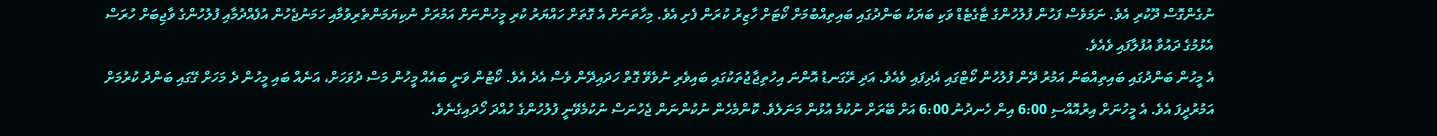ނުގެންގޮސް ދޫކުރި އެވެ. ނަމަވެސް ފަހުން ފުލުހުންގެ ޓާގެޓެޑް ވަކި ބަޔަކު ބަންދުގައި ބައިތިއްބުމަށް ކޯޓަށް ހާޒިރު ކުރަން ފެށި އެވެ. މިހާތަނަށް އެ ގޮތަށް ހައްޔަރު ކުރި މީހުންނަށް އަމުރަށް ނުކިޔަމަންތެރިވުމާއި ހަމަނުޖެހުން އުފެއްދުމާއި ފުލުހުންގެ ވާޖިބަށް ހުރަސް އެޅުމުގެ ދައުވާ އުފުލާފައި ވެއެވެ.
އެ މީހުން ބަންދުގައި ބައިތިއްބަން އަމުރު ދޭން ފުލުހުން ކޯޓްގައި އެދިފައި ވެއެވެ. އަދި ރޭގަނޑު އޮންނަ އިހުތިޖާޖުތަކުގައި ބައިވެރި ނުވެވޭ ގޮތް ހަދައިދޭން ވެސް އެދެ އެވެ. ކޯޓުން ވަނީ ބައެއް މީހުން މަސް ދުވަހަށް، އަނެއް ބައި މީހުން ދެ މަހަށް ގޭގައި ބަންދު ކުރުމަށް އަމުރުދީފަ އެވެ. އެ މީހުނަށް އިރުއޮއްސި 6:00 އިން ހެނދުނު 6:00 އަށް ބޭރަށް ނުކުމެ އުޅުން މަނަލެވެ. ކޮންމެހެން ނުކުންނަން ޖެހުނަސް ނުކުމެވޭނީ ފުލުހުންގެ ހުއްދަ ހޯދައިގެނެވެ.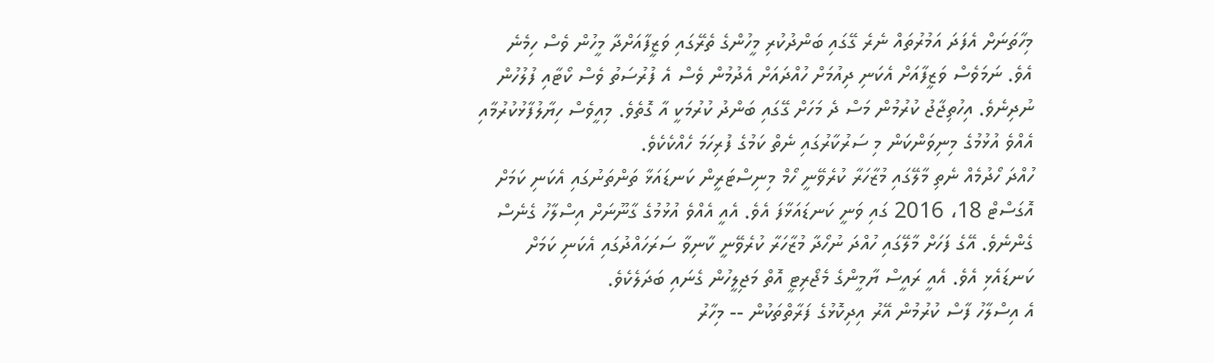މިހާތަނަށް އެފަދަ އަމުރުތައް ނެރެ ގޭގައި ބަންދުކުރި މީހުންގެ ތެރޭގައި ވަޒީފާއަށްދާ މީހުން ވެސް ހިމެނެ އެވެ. ނަމަވެސް ވަޒީފާއަށް އެކަނި ދިއުމަށް ހުއްދައަށް އެދުމުން ވެސް އެ ފުރުސަތު ވެސް ކޯޓާއި ފުލުހުން ނުދިނެވެ. އިހުތިޖާޖު ކުރުމުން މަސް ދެ މަހަށް ގޭގައި ބަންދު ކުރުމަކީ އާ ގޮތެވެ. މިއީވެސް ހިޔާލުފާޅުކުރުމާއި އެއްވެ އުޅުމުގެ މިނިވަންކަން މި ސަރުކާރުގައި ނެތް ކަމުގެ ފުރިހަމަ ހެއްކެކެވެ.
ހުއްދަ ހޯދުމެއް ނެތި މާލޭގައި މުޒާހަރާ ކުރެވޭނީ ހޯމް މިނިސްޓަރީން ކަނޑައަޅާ ތަންތަނުގައި އެކަނި ކަމަށް އޮގަސްޓް 18، 2016 ގައި ވަނީ ކަނޑައަޅާފަ އެވެ. އެއީ އެއްވެ އުޅުމުގެ ގާނޫނަށް އިސްލާހު ގެނެސް ގެންނެވެ. އޭގެ ފަހަށް މާލޭގައި ހުއްދަ ނުހޯދާ މުޒާހަރާ ކުރެވޭނީ ކާނިވާ ސަރަހައްދުގައި އެކަނި ކަމަށް ކަނޑައެޅި އެވެ. އެއީ ރައީސް ޔާމީންގެ މެޖޯރިޓީ އޮތް މަޖިލީހުން ގެނައި ބަދަލެކެވެ.
އެ އިސްލާހު ފާސް ކުރުމުން އޭރު އިދިކޮޅުގެ ފަރާތްތަކުން -- މިހާރު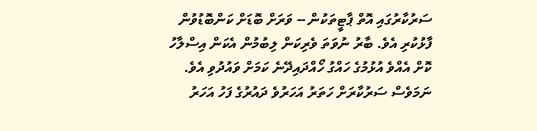ސަރުކާރުގައި އޮތް ޕާޓީތަކުން -- ވަރަށް ބޮޑަށް ކަންބޮޑުވުން ފާޅުކުރި އެވެ. ބާރު ނުވަތަ ވެރިކަން ލިބުމުން އެކަން އިސްލާހު ކޮށް އެއްވެ އުޅުމުގެ ހައްގު ހޯއްދައިދޭނެ ކަމަށް ވައުދުވި އެވެ. ނަމަވެސް ސަރުކާރަށް ހަތަރު އަހަރުވެ ދައުރުގެ ފަހު އަހަރު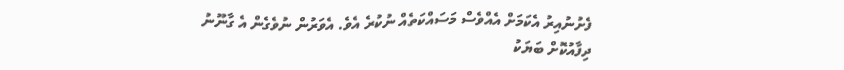ފެށުނުއިރު އެކަމަށް އެއްވެސް މަސައްކަތެއް ނުކުރެ އެވެ. އެވަރުން ނުވެގެން އެ ގާނޫނު ދިފާއުކޮށް ބަޔަކު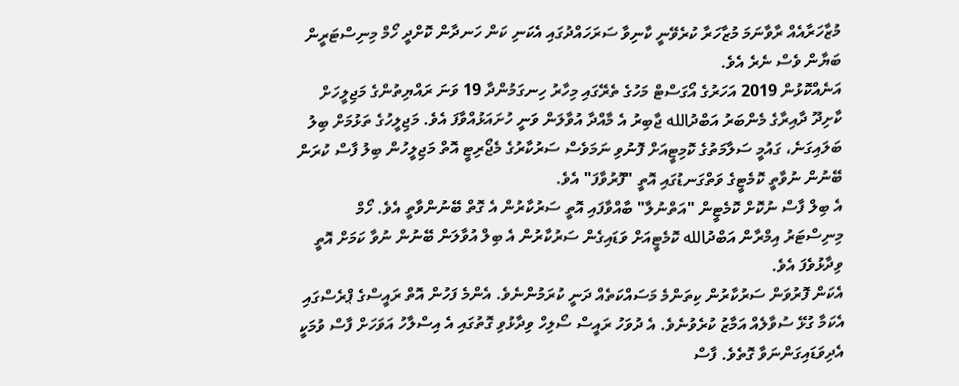މުޒާހަރާއެއް ރާވާނަމަ މުޒާހަރާ ކުރެވޭނީ ކާނިވާ ސަރަހައްދުގައި އެކަނި ކަން ހަނދާން ކޮށްދީ ހޯމް މިނިސްޓަރީން ބަޔާން ވެސް ނެރެ އެވެ.
އަނެއްކޮޅުން 2019 އަހަރުގެ އޯގަސްޓް މަހުގެ ތެރޭގައި މިހާރު ހިނގަމުންދާ 19 ވަނަ ރައްޔިތުންގެ މަޖިލީހަށް ކާށިދޫ ދާއިރާގެ މެންބަރު އަބްދުالله ޖާބިރު އެ މާއްދާ އުވާލަން ވަނީ ހުށައަޅުއްވާފަ އެވެ. މަޖިލީހުގެ ތަޅުމަށް ބިލު ބަލައިގަނެ، ގައުމީ ސަލާމަތުގެ ކޮމިޓީއަށް ފޮނުވި ނަމަވެސް ސަރުކާރުގެ މެޖޯރިޓީ އޮތް މަޖިލީހުން ބިލު ފާސް ކުރަން ބޭނުން ނުވާތީ ކޮމެޓީގެ ވަތްގަނޑުގައި އޮތީ "ފޮރުވާފަ" އެވެ.
އެ ބިލް ފާސް ނުކޮށް ކޮމެޓީން "އަތްނުލާ" ބާއްވާފައި އޮތީ ސަރުކާރުން އެ ގޮތް ބޭނުންވާތީ އެވެ. ހޯމް މިނިސްޓަރު އިމްރާން އަބްދުالله ކޮމެޓީއަށް ވަޑައިގެން ސަރުކާރުން އެ ބިލް އުވާލަން ބޭނުން ނުވާ ކަމަށް އޮތީ ވިދާޅުވެފަ އެވެ.
އެކަން ފޮރުވަން ސަރުކާރުން ކިތަންމެ މަސައްކަތެއް ދަނީ ކުރަމުންނެވެ. އެންމެ ފަހުން އޮތް ރައީސްގެ ޕްރެސްގައި އެކަމާ ގުޅޭ ސުވާލެއް އަމާޒު ކުރެވުނެވެ. އެ ދުވަހު ރައީސް ސޯލިހް ވިދާޅުވި ގޮތުގައި އެ އިސްލާހު އަވަހަށް ފާސް ވުމަކީ އެދިވަޑައިގަންނަވާ ގޮތެވެ. ފާސް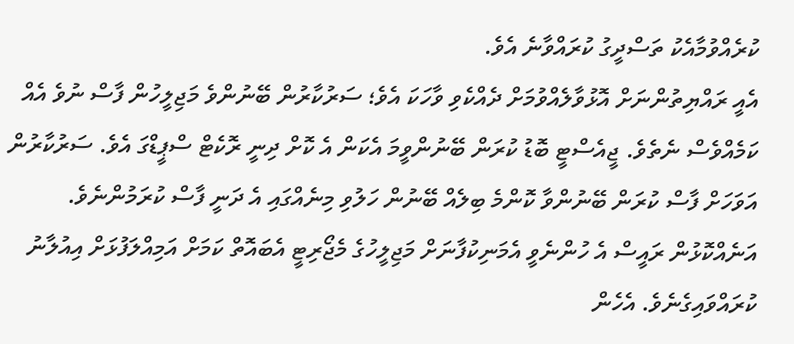ކުރެއްވުމާއެކު ތަސްދީގު ކުރައްވާނެ އެވެ.
އެއީ ރައްޔިތުންނަށް އޮޅުވާލެއްވުމަށް ދެއްކެވި ވާހަކަ އެވެ؛ ސަރުކާރުން ބޭނުންވެ މަޖިލީހުން ފާސް ނުވެ އެއް ކަމެއްވެސް ނެތެވެ. ޖީއެސްޓީ ބޮޑު ކުރަން ބޭނުންވީމަ އެކަން އެ ކޮށް ދިނީ ރޮކެޓް ސްޕީޑްގަ އެވެ. ސަރުކާރުން އަވަހަށް ފާސް ކުރަން ބޭނުންވާ ކޮންމެ ބިލެއް ބޭނުން ހަލުވި މިނެއްގައި އެ ދަނީ ފާސް ކުރަމުންނެވެ. އަނެއްކޮޅުން ރައީސް އެ ހުންނެވީ އެމަނިކުފާނަށް މަޖިލީހުގެ މެޖޯރިޓީ އެބައޮތް ކަމަށް އަމިއްލަފުޅަށް އިއުލާނު ކުރައްވައިގެނެވެ. އެހެން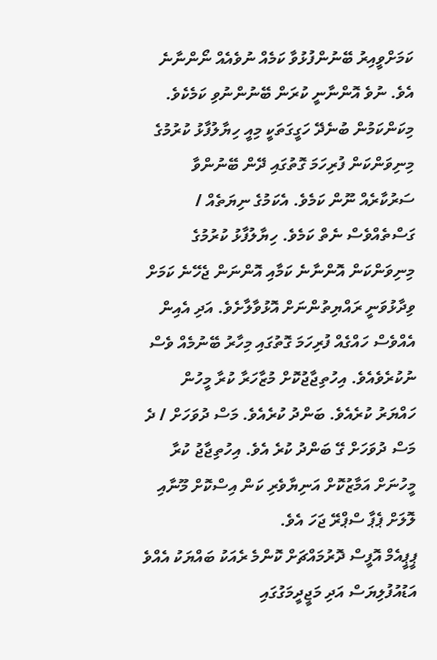ކަމަށްވީއިރު ބޭނުންފުޅުވާ ކަމެއް ނުވެއެއް ނޯންނާނެ އެވެ. ނުވެ އޮންނާނީ ކުރަން ބޭނުންނުވި ކަމެކެވެ.
މިކަންކަމުން ބުނެދޭ ހަގީގަތަކީ މިއީ ހިޔާލުފާޅު ކުރުމުގެ މިނިވަންކަން ފުރިހަމަ ގޮތުގައި ދޭން ބޭނުންވާ ސަރުކާރެއް ނޫން ކަމެވެ. އެކަމުގެ ނިޔަތެއް / ގަސްތެއްވެސް ނެތް ކަމެވެ. ހިޔާލުފާޅު ކުރުމުގެ މިނިވަންކަން އޮންނާނެ ކަމާއި އޮންނަން ޖެހޭނެ ކަމަށް ވިދާޅުވަނީ ރައްޔިތުންނަށް އޮޅުވާލާށެވެ. އަދި އެއިން އެއްވެސް ހައްގެއް ފުރިހަމަ ގޮތުގައި މިހާރު ބޭނުމެއް ވެސް ނުކުރެވެއެވެ. އިހުތިޖާޖުކޮށް މުޒާހަރާ ކުރާ މީހުން ހައްޔަރު ކުރެއެވެ. ބަންދު ކުރެއެވެ. މަސް ދުވަހަށް / ދެ މަސް ދުވަހަށް ގޭ ބަންދު ކުރެ އެވެ. އިހުތިޖާޖު ކުރާ މީހުނަށް އަމާޒުކޮށް އަނިޔާވެރި ކަން އިސްކޮށް މޫނާއި ލޮލަށް ޕެޕާ ސްޕްރޭ ޖަހަ އެވެ.
ޕީޕީއެމް އޮފީސް ދޮރުމައްޗަށް ކޮންމެ ރެއަކު ބައްޔަކު އެއްވެ އަޑުއުފުލިޔަސް އަދި މަޖީދީމަގުގައި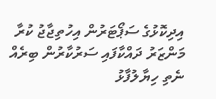އިދިކޮޅުގެ ސަޕޯޓަރުން އިހުތިޖާޖު ކުރާ މަންޒަރު ދައްކާފައި ސަރުކާރުން ބިރެއް ނެތި ހިޔާލުފާޅު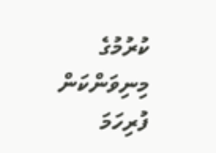ކުރުމުގެ މިނިވަންކަން ފުރިހަމަ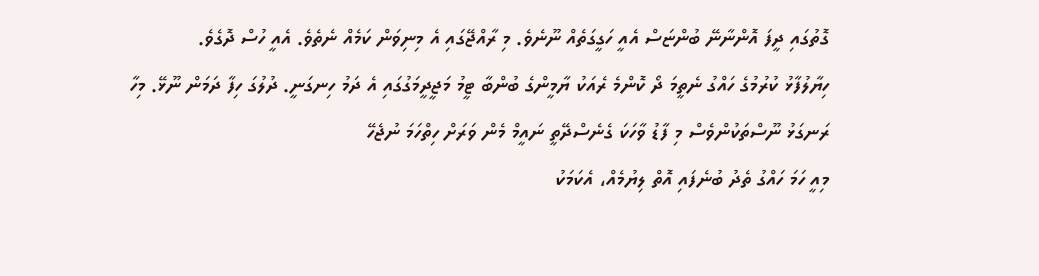ގޮތުގައި ދީފަ އޮންނާނޭ ބުންޏަސް އެއީ ހަގީގަތެއް ނޫނެވެ. މި ރާއްޖޭގައި އެ މިނިވަން ކަމެއް ނެތެވެ. އެއީ ހުސް ދޮގެވެ.
ހިޔާލުފާޅު ކުރުމުގެ ހައްގު ނެތީމަ ދޯ ކޮންމެ ރެއަކު ޔާމީންގެ ބުންބާ ޓީމު މަޖީދީމަގުގައި އެ ދަމު ހިނގަނީ. ދުލުގަ ހިފާ ދަމަން ނޫޅޭ. މިހާ ރަނގަޅު ނޫސްތަކުންވެސް މި ފާޑު ވާހަކަ ގެނެސްދޭތީ ނައީމް މެން ވަރަށް ހިތްހަމަ ނުޖެހޭ
މިއީ ހަމަ ހައްގު ތެދު ބުނެފައި އޮތް ލިޔުމެއް، އެކަމަކު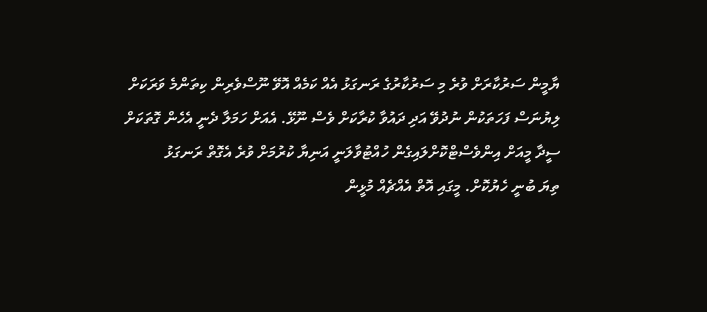ޔާމީން ސަރުކާރަށް ވުރެ މި ސަރުކާރުގެ ރަނގަޅު އެއް ކަމެއް އޮވޭ ނޫސްވެރިން ކިތަންމެ ވަރަކަށް ލިޔުނަސް ފަހަތަކުން ނުދުވޭ އަދި ދައުވާ ކުރާކަށް ވެސް ނޫޅޭ. އެއަށް ހަމަލާ ދެނީ އެހެން ގޮތަކަށް ސީދާ މީއަށް އިންވެސްޓްކޮށްލައިގެން ހުއްޓުވާލަނީ އަނިޔާ ކުރުމަށް ވުރެ އެގޮތް ރަނގަޅު
ތިޔަ ބުނީ ހެޔުކޮށް. މީގައި އޮތް އެއްޗެއް މުޅީން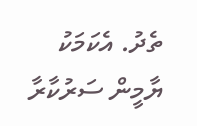ތެދު. އެކަމަކު ޔާމީން ސަރުކާރާ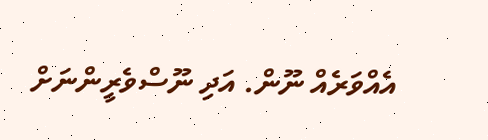އެއްވަރެއް ނޫން. އަދި ނޫސްވެރީންނަށް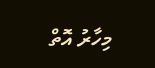މިހާރު އޮތް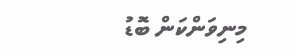މިނިވަންކަން ބޮޑު